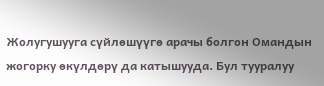Жолугушууга сүйлөшүүгө арачы болгон Омандын жогорку өкүлдөрү да катышууда. Бул тууралуу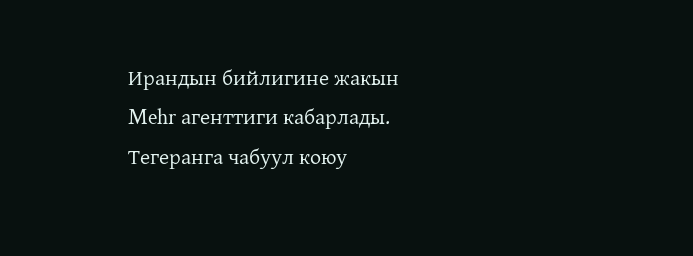Ирандын бийлигине жакын Mehr агенттиги кабарлады.
Тегеранга чабуул коюу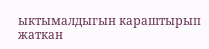ыктымалдыгын караштырып жаткан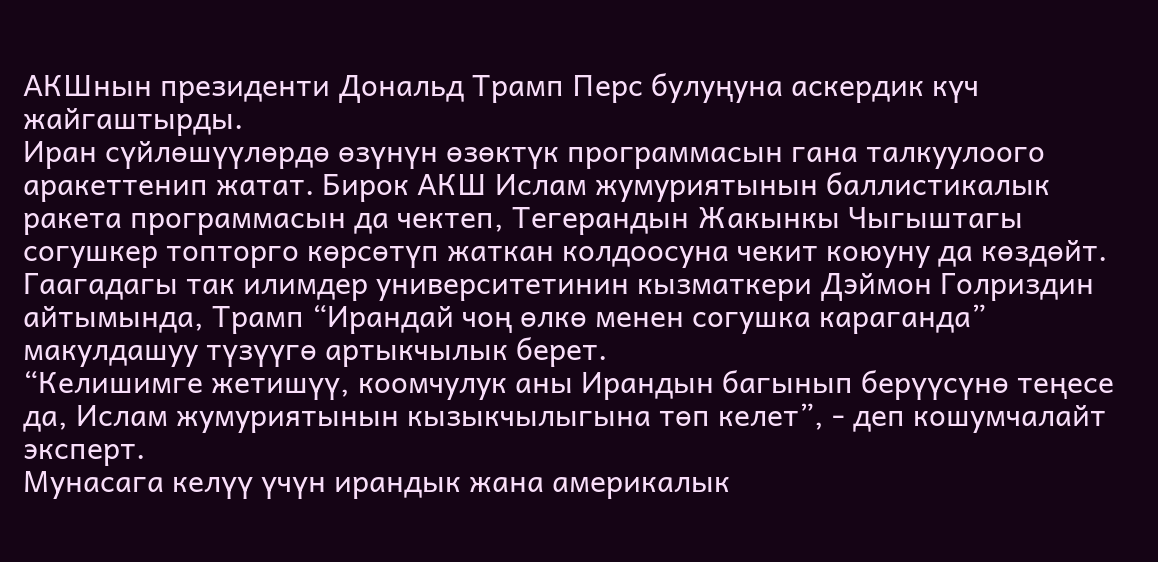АКШнын президенти Дональд Трамп Перс булуңуна аскердик күч жайгаштырды.
Иран сүйлөшүүлөрдө өзүнүн өзөктүк программасын гана талкуулоого аракеттенип жатат. Бирок АКШ Ислам жумуриятынын баллистикалык ракета программасын да чектеп, Тегерандын Жакынкы Чыгыштагы согушкер топторго көрсөтүп жаткан колдоосуна чекит коюуну да көздөйт.
Гаагадагы так илимдер университетинин кызматкери Дэймон Голриздин айтымында, Трамп “Ирандай чоң өлкө менен согушка караганда” макулдашуу түзүүгө артыкчылык берет.
“Келишимге жетишүү, коомчулук аны Ирандын багынып берүүсүнө теңесе да, Ислам жумуриятынын кызыкчылыгына төп келет”, - деп кошумчалайт эксперт.
Мунасага келүү үчүн ирандык жана америкалык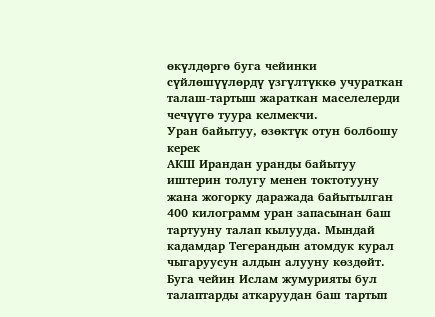өкүлдөргө буга чейинки сүйлөшүүлөрдү үзгүлтүккө учураткан талаш-тартыш жараткан маселелерди чечүүгө туура келмекчи.
Уран байытуу, өзөктүк отун болбошу керек
АКШ Ирандан уранды байытуу иштерин толугу менен токтотууну жана жогорку даражада байытылган 400 килограмм уран запасынан баш тартууну талап кылууда. Мындай кадамдар Тегерандын атомдук курал чыгаруусун алдын алууну көздөйт.
Буга чейин Ислам жумурияты бул талаптарды аткаруудан баш тартып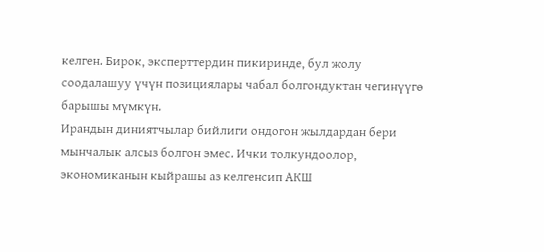келген. Бирок, эксперттердин пикиринде, бул жолу соодалашуу үчүн позициялары чабал болгондуктан чегинүүгө барышы мүмкүн.
Ирандын диниятчылар бийлиги ондогон жылдардан бери мынчалык алсыз болгон эмес. Ички толкундоолор, экономиканын кыйрашы аз келгенсип АКШ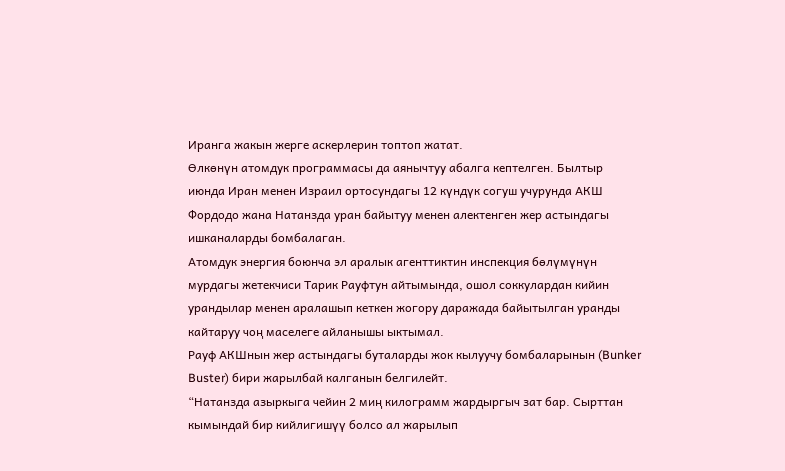Иранга жакын жерге аскерлерин топтоп жатат.
Өлкөнүн атомдук программасы да аянычтуу абалга кептелген. Былтыр июнда Иран менен Израил ортосундагы 12 күндүк согуш учурунда АКШ Фордодо жана Натанзда уран байытуу менен алектенген жер астындагы ишканаларды бомбалаган.
Атомдук энергия боюнча эл аралык агенттиктин инспекция бөлүмүнүн мурдагы жетекчиси Тарик Рауфтун айтымында, ошол соккулардан кийин урандылар менен аралашып кеткен жогору даражада байытылган уранды кайтаруу чоң маселеге айланышы ыктымал.
Рауф АКШнын жер астындагы буталарды жок кылуучу бомбаларынын (Bunker Buster) бири жарылбай калганын белгилейт.
“Натанзда азыркыга чейин 2 миң килограмм жардыргыч зат бар. Сырттан кымындай бир кийлигишүү болсо ал жарылып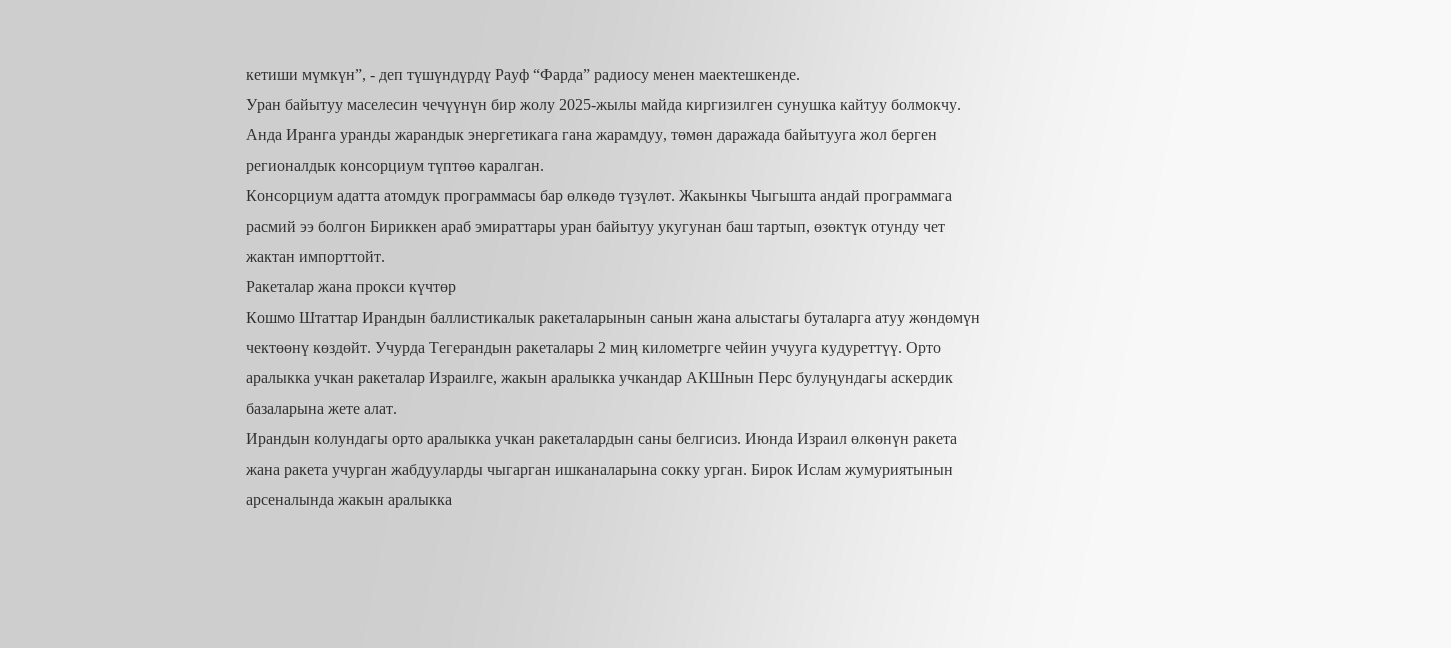кетиши мүмкүн”, - деп түшүндүрдү Рауф “Фарда” радиосу менен маектешкенде.
Уран байытуу маселесин чечүүнүн бир жолу 2025-жылы майда киргизилген сунушка кайтуу болмокчу. Анда Иранга уранды жарандык энергетикага гана жарамдуу, төмөн даражада байытууга жол берген регионалдык консорциум түптөө каралган.
Консорциум адатта атомдук программасы бар өлкөдө түзүлөт. Жакынкы Чыгышта андай программага расмий ээ болгон Бириккен араб эмираттары уран байытуу укугунан баш тартып, өзөктүк отунду чет жактан импорттойт.
Ракеталар жана прокси күчтөр
Кошмо Штаттар Ирандын баллистикалык ракеталарынын санын жана алыстагы буталарга атуу жөндөмүн чектөөнү көздөйт. Учурда Тегерандын ракеталары 2 миң километрге чейин учууга кудуреттүү. Орто аралыкка учкан ракеталар Израилге, жакын аралыкка учкандар АКШнын Перс булуңундагы аскердик базаларына жете алат.
Ирандын колундагы орто аралыкка учкан ракеталардын саны белгисиз. Июнда Израил өлкөнүн ракета жана ракета учурган жабдууларды чыгарган ишканаларына сокку урган. Бирок Ислам жумуриятынын арсеналында жакын аралыкка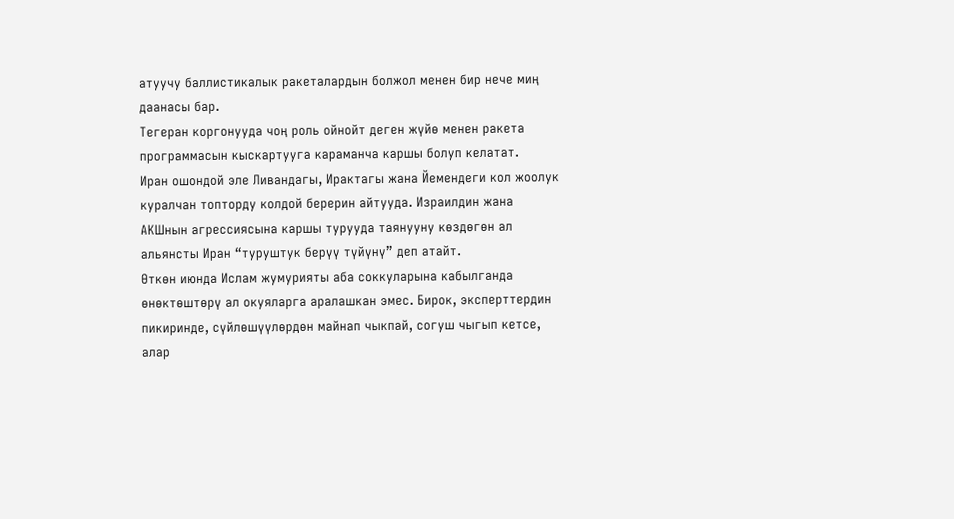атуучу баллистикалык ракеталардын болжол менен бир нече миң даанасы бар.
Тегеран коргонууда чоң роль ойнойт деген жүйө менен ракета программасын кыскартууга караманча каршы болуп келатат.
Иран ошондой эле Ливандагы, Ирактагы жана Йемендеги кол жоолук куралчан топторду колдой берерин айтууда. Израилдин жана АКШнын агрессиясына каршы турууда таянууну көздөгөн ал альянсты Иран “туруштук берүү түйүнү” деп атайт.
Өткөн июнда Ислам жумурияты аба соккуларына кабылганда өнөктөштөрү ал окуяларга аралашкан эмес. Бирок, эксперттердин пикиринде, сүйлөшүүлөрдөн майнап чыкпай, согуш чыгып кетсе, алар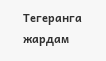Тегеранга жардам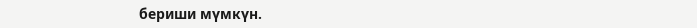бериши мүмкүн.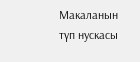Макаланын түп нускасы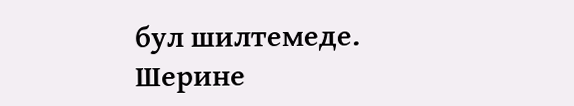бул шилтемеде.
Шерине